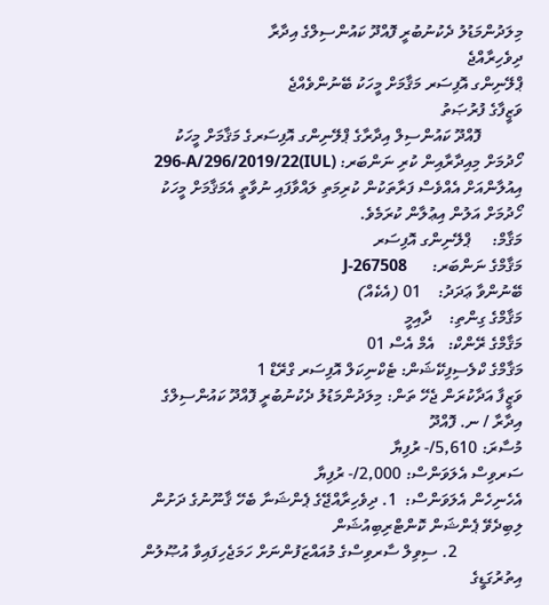މިލަދުންމަޑުލު ދެކުނުބުރީ ފޮއްދޫ ކައުންސިލްގެ އިދާރާ
ދިވެހިރާއްޖެ
ޕްލޭނިންގ އޮފިސަރ މަޤާމަށް މީހަކު ބޭނުންވެއްޖެ
ވަޒީފާގެ ފުރުޞަތު
          ފޮއްދޫ ކައުންސިލް އިދާރާގެ ޕްލޭނިންގ އޮފިސަރގެ މަޤާމަށް މީހަކު ހޯދުމަށް މިއިދާރާއިން ކުރި ނަންބަރ: (IUL)296-A/296/2019/22 އިއުލާންއަށް އެއްވެސް ފަރާތަކުން ކުރިމަތި ލައްވާފައި ނުވާތީ އެމަޤާމަށް މީހަކު ހޯދުމަށް އަލުން އިޢުލާން ކުރަމެވެ.
މަޤާމް:     ޕްލޭނިންގ އޮފިސަރ
މަޤާމްގެ ނަންބަރ:      J-267508
ބޭނުންވާ ޢަދަދު:    01 (އެކެއް)
މަޤާމްގެ ގިންތި:    ދާއިމީ
މަޤާމްގެ ރޭންކް:   އެމް އެސް 01
މަޤާމްގެ ކްލެސިފިކޭޝަން: ޓެކްނިކަލް އޮފިސަރ ގްރޭޑް 1
ވަޒީފާ އަދާކުރަން ޖެހޭ ތަން: މިލަދުންމަޑުލު ދެކުނުބުރީ ފޮއްދޫ ކައުންސިލްގެ އިދާރާ / ނ. ފޮއްދޫ
މުސާރަ: 5,610/- ރުފިޔާ
ސަރވިސް އެލަވަންސް: 2,000/- ރުފިޔާ
އެހެނިހެން އެލަވަންސް:  1. ދިވެހިރާއްޖޭގެ ޕެންޝަނާ ބެހޭ ޤާނޫނުގެ ދަށުން ލިބިދެވޭ ޕެންޝަން ކޮންޓްރިބިއުޝަން
                2. ސިވިލް ސާރވިސްގެ މުއައްޒަފުންނަށް ހަމަޖެހިފައިވާ އުޞޫލުން އިތުރުގަޑީގެ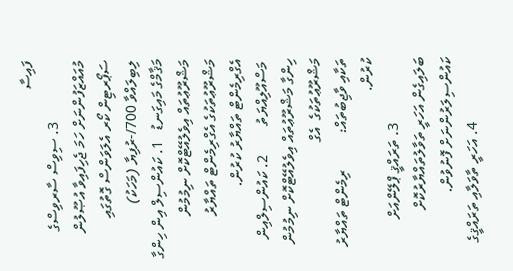ފައިސާ
                 3. ސިވިސް ސާރވިސްގެ މުއައްޒަފުންނަށް ހަމަ ޖެހިފައިވާ އުޞޫލުން  ސަޕޯރޓިން ކޯރ އެލަވަންސް ގޮތުގައި ލިބިލައްވާ 700/-ރުފިޔާ (މަހަކު)
މަޤާމްގެ މައިގަނޑު   1. ކައުންސިލް އިން ހިންގާ މަޝްރޫޢުތައް އިވެލުއޭޓްކޮށް ނިމުމުން މަޝްރޫޢުތަކުގެ އެގްރިމެންޓް ތައްޔާރު       އެގްރިމެންޓް ތައްޔާރު ކުރުން.
 މަސްއޫލިއްޔަތު        2. ކައުންސިލްއިން ހިންގާ މަޝްރޫޢުތައް އިވެލުއޭޓްކޮށް ނިމުމުން މަޝްރޫޢުތަކުގެ  އެގް
ތަކާއި ވާޖިބުތައް:          ރިމެންޓް ތައްޔާރު ކުރުން.
                  3. ތަރައްޤީ ޕްލޭންއަށް ބަލައިގެން އަހަރީ ތަވާލުތައްޔާރުކޮށް ކައުންސިލަރުންނަށް ފޮނުވުން.
                  4. އަހަރީ ތާވަލާއި ތަރައްޤީގެ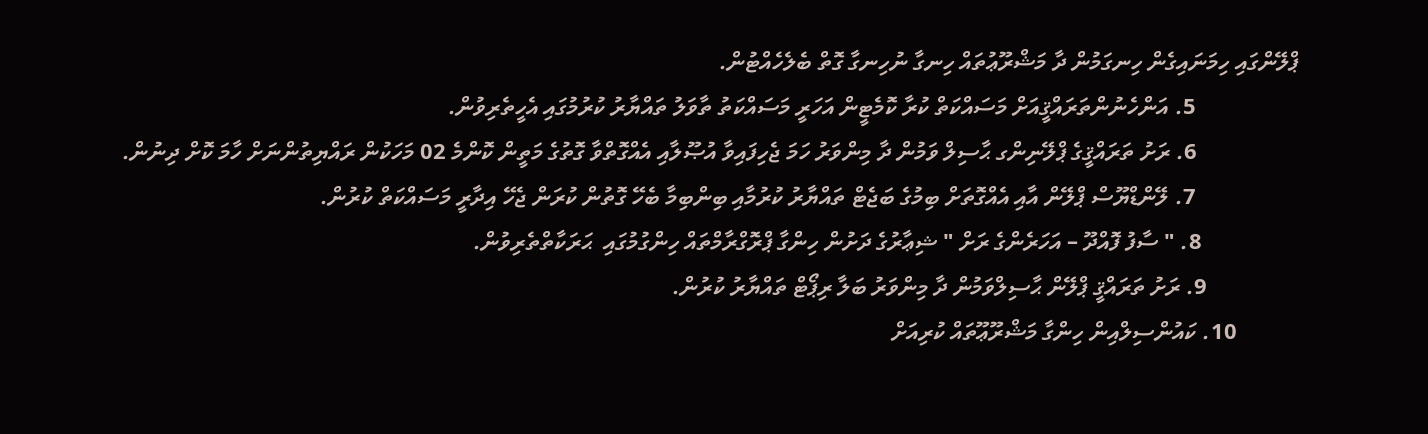ޕްލޭންގައި ހިމަނައިގެން ހިނގަމުން ދާ މަޝްރޫޢުތައް ހިނގާ ނުހިނގާ ގޮތް ބެލެހެއްޓުން.
                  5. އަންހެނުންތަރައްޤީއަށް މަސައްކަތް ކުރާ ކޮމެޓީން އަހަރީ މަސައްކަތު ތާވަލު ތައްޔާރު ކުރުމުގައި އެހީތެރިވުން.
                  6. ރަށު ތަރައްޤީގެ ޕްލޭނިންގ ޙާސިލް ވަމުން ދާ މިންވަރު ހަމަ ޖެހިފައިވާ އުޞޫލާއި އެއްގޮތްވާ ގޮތުގެ މަތީން ކޮންމެ 02 މަހަކުން ރައްޔިތުންނަށް ހާމަ ކޮށް ދިނުން.
                  7. ލޭންޑްޔޫސް ޕްލޭން އާއި އެއްގޮތަށް ބިމުގެ ބަޖެޓް ތައްޔާރު ކުރުމާއި ބިންބިމާ ބެހޭ ގޮތުން ކުރަން ޖެހޭ އިދާރީ މަސައްކަތް ކުރުން.
                 8. " ސާފު ފޮއްދޫ – އަހަރެންގެ ރަށް " ޝިޢާރުގެ ދަށުން ހިންގާ ޕްރޮގްރާމްތައް ހިންގުމުގައި  ޙަރަކާތްތެރިވުން.
                9. ރަށު ތަރައްޤީ ޕްލޭން ޙާސިލްވަމުން ދާ މިންވަރު ބަލާ ރިޕޯޓް ތައްޔާރު ކުރުން.
           10. ކައުންސިލްއިން ހިންގާ މަޝްރޫޢޫތައް ކުރިއަށް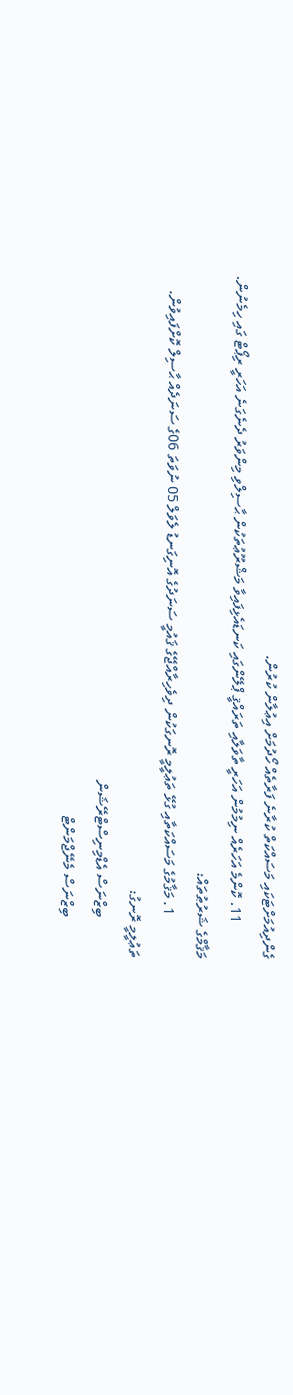ގެންދިއުމަށްޓަކައި މަސައްކަތް ކުރާނެ ފަރާތެއް ހޯދުމަށް އިޢުލާން ކުރުން.
          11. ކޮންމެ އަހަރެއް ނިމުމުން އަހަރީ ތާވަލާއި ތަރައްޤީ ޕްލޭންގައި ކަނޑައެޅިފައިވާ މަޝްރޫޢުތަކުން ޙާސިލްވި މިންވަރު ދެނެގަނެ އަހަރީ ރިޕޯޓް ގައި ހިމެނުން.
މަޤާމްގެ ޝަރުޠުތައް:
            1. މަޤާމުގެ މަސައްކަތާއި ގުޅޭ ތަޢުލީމީ ރޮނގަކުން ދިވެހިރާއްޖޭގެ ޤައުމީ ސަނަދުގެ އޮނިގަނޑު ލެވަލް 05 ނުވަތަ 06ގެ ސަނަދެއް ޙާސިލް ކޮށްފައިވުން.
ތަޢުލީމީ ރޮނގު:
           ބިޒްނަސް އެޑްމިނިސްޓްރޭޝަން
           ބިޒްނަސް މެނޭޖްމަންޓް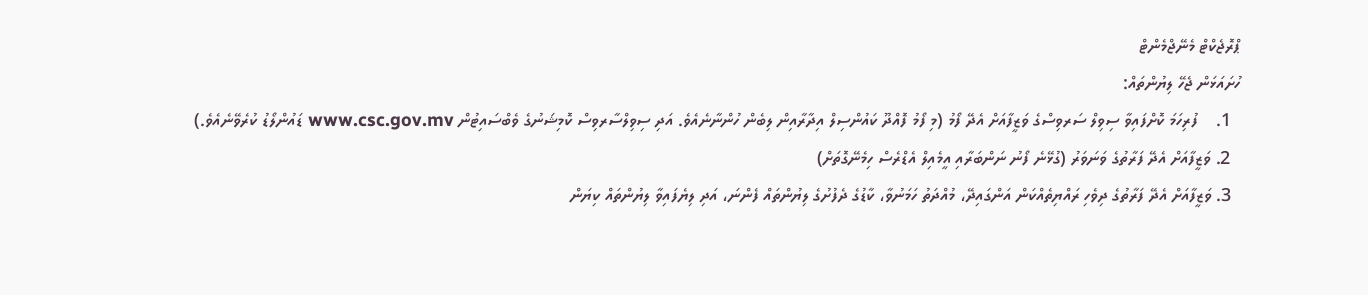ޕްރޮޖެކްޓް މެނޭޖްމެންޓް
ހުށައަޅަން ޖެހޭ ލިޔުންތައް:
  1.    ފުރިހަމަ ކޮށްފައިވާ ސިވިލް ސަރވިސްގެ ވަޒީފާއަށް އެދޭ ފޯމު (މި ފޯމު ފޮއްދޫ ކައުންސިލް އިދާރާއިން ލިބެން ހުންނާނެއެވެ. އަދި ސިވިލްސާރވިސް ކޮމިޝަނުގެ ވެބްސައިޓުން www.csc.gov.mv ޑައުންލޯޑު ކުރެވޭނެއެވެ.)
  2. ވަޒީފާއަށް އެދޭ ފަރާތުގެ ވަނަވަރު (ގުޅޭނެ ފޯނު ނަންބަރާއި އީމެއިލް އެޑްރެސް ހިމެނޭގޮތަށް)
  3. ވަޒީފާއަށް އެދޭ ފަރާތުގެ ދިވެހި ރައްޔިތެއްކަން އަންގައިދޭ، މުއްދަތު ހަމަނުވާ، ކާޑުގެ ދެފުށުގެ ލިޔުންތައް ފެންނަ، އަދި ލިޔެފައިވާ ލިޔުންތައް ކިޔަން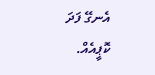އެނގޭ ފަދަ ކޮޕީއެއް.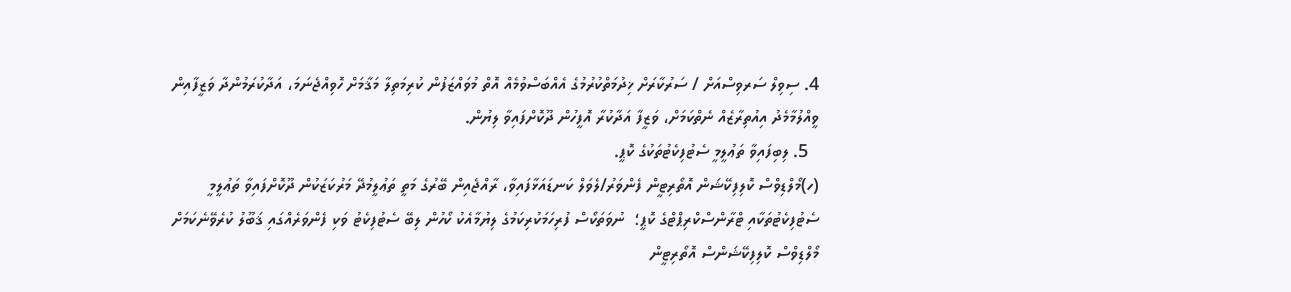4. ސިވިލް ސަރވިސްއަށް / ސަރުކާރަށް ޚިދުމަތްކުރުމުގެ އެއްބަސްވުމެއް އޮތް މުވައްޒަފުން ކުރިމަތިލާ މަޤާމަށް ހޮވިއްޖެނަމަ، އަދާކުރަމުންދާ ވަޒީފާއިން ވީއްލުމާމެދު އިއުތިރާޒެއް ނެތްކަމަށް، ވަޒީފާ އަދާކުރާ އޮފީހުން ދޫކޮށްފައިވާ ލިޔުން.
  5. ލިބިފައިވާ ތަޢުލީމީ ސެޓުފިކެޓުތަކުގެ ކޮޕީ.
(ހ)މޯލްޑިވްސް ކޮލިފިކޭޝަން އޮތޯރިޓީން ފެންވަރު/ލެވަލް ކަނޑައަޅާފައިވާ، ރާއްޖެއިން ބޭރުގެ މަތީ ތަޢުލީމުދޭ މަރުކަޒަކުން ދޫކޮށްފައިވާ ތަޢުލީމީ ސެޓުފިކެޓުތަކާއި ޓްރާންސްކްރިޕްޓްގެ ކޮޕީ؛  ނުވަތަކޯސް ފުރިހަމަކުރިކަމުގެ ލިޔުމާއެކު ކޯހުން ލިބޭ ސެޓުފިކެޓު ވަކި ފެންވަރެއްގައި ޤަބޫލު ކުރެވޭނެކަމަށް މޯލްޑިވްސް ކޮލިފިކޭޝަންސް އޮތޯރިޓީން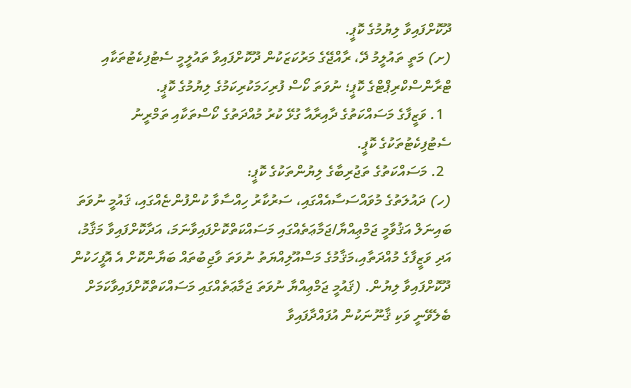ދޫކޮށްފައިވާ ލިޔުމުގެ ކޮޕީ.
(ށ) މަތީ ތައުލީމު ދޭ، ރާއްޖޭގެ މަރުކަޒަކުން ދޫކޮށްފައިވާ ތައުލީމީ ސެޓުފިކެޓުތަކާއި ޓްރާންސްކްރިޕްޓްގެ ކޮޕީ؛ ނުވަތަ ކޯސް ފުރިހަމަކުރިކަމުގެ ލިޔުމުގެ ކޮޕީ.
  1. ވަޒީފާގެ މަސައްކަތުގެ ދާއިރާއާ ގުޅޭ ކުރު މުއްދަތުގެ ކޯސްތަކާއި ތަމްރީނު ސެޓުފިކެޓުތަކުގެ ކޮޕީ.
  2. މަސައްކަތުގެ ތަޖުރިބާގެ ލިޔުންތަކުގެ ކޮޕީ:
(ހ) ދައުލަތުގެ މުވައްސަސާއެއްގައި، ސަރުކާރު ހިއްސާވާ ކުންފުންޏެއްގައި، ޤައުމީ ނުވަތަ ބައިނަލް އަޤުވާމީ ޖަމްޢިއްޔާ/ޖަމާޢަތެއްގައި މަސައްކަތްކޮށްފައިވާނަމަ، އަދާކޮށްފައިވާ މަޤާމު، އަދި ވަޒީފާގެ މުއްދަތާއި،މަޤާމުގެ މަސްއޫލިއްޔަތު ނުވަތަ ވާޖިބުތައް ބަޔާންކޮށް އެ އޮފީހަކުން ދޫކޮށްފައިވާ ލިޔުން. (ޤައުމީ ޖަމްޢިއްޔާ ނުވަތަ ޖަމާޢަތެއްގައި މަސައްކަތްކޮށްފައިވާކަމަށް ބެލެވޭނީ ވަކި ޤާނޫނަކުން އުފައްދާފައިވާ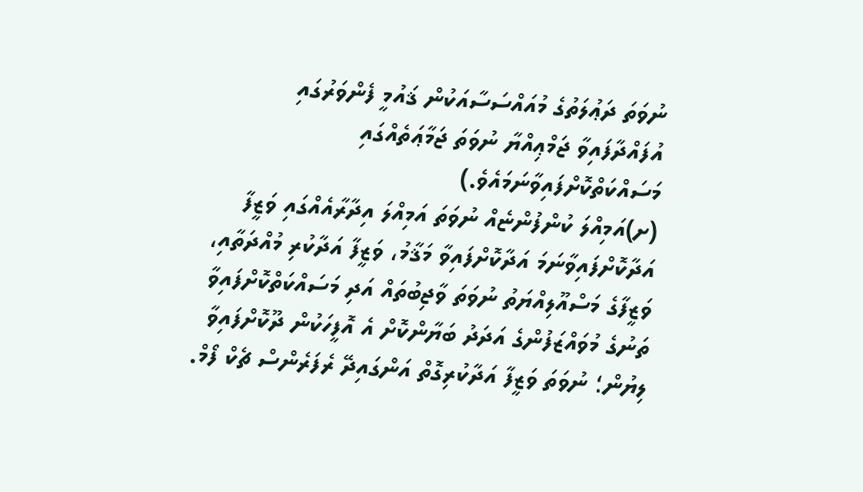ނުވަތަ ދަޢުލަތުގެ މުއައްސަސާއަކުން ޤައުމީ ފެންވަރުގައި އުފައްދާފައިވާ ޖަމްޢިއްޔާ ނުވަތަ ޖަމާޢަތެއްގައި މަސައްކަތްކޮށްފައިވާނަމައެވެ.)
(ށ)އަމިއްލަ ކުންފުންޏެއް ނުވަތަ އަމިއްލަ އިދާރާއެއްގައި ވަޒީފާ އަދާކޮށްފައިވާނަމަ އަދާކޮށްފައިވާ މަޤާމު، ވަޒީފާ އަދާކުރި މުއްދަތާއި، ވަޒީފާގެ މަސްއޫލިއްޔަތު ނުވަތަ ވާޖިބުތައް އަދި މަސައްކަތްކޮށްފައިވާ ތަނުގެ މުވައްޒަފުންގެ އަދަދު ބަޔާންކޮށް އެ އޮފީހަކުން ދޫކޮށްފައިވާ ލިޔުން؛ ނުވަތަ ވަޒީފާ އަދާކުރިގޮތް އަންގައިދޭ ރެފަރެންސް ޗެކް ފޯމް.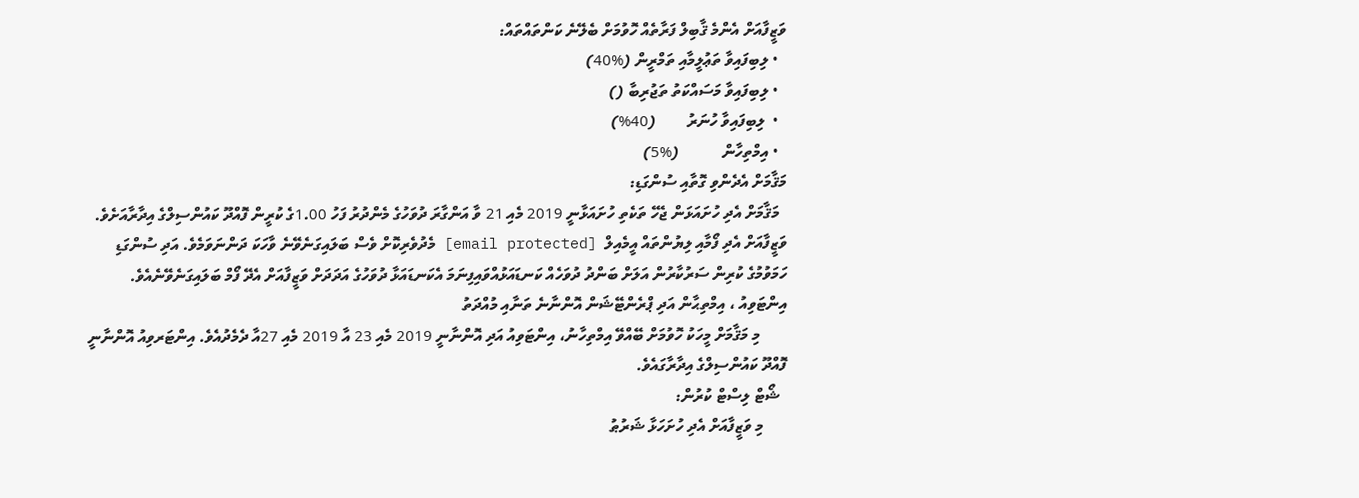ވަޒީފާއަށް އެންމެ ޤާބިލް ފަރާތެއް ހޮވުމަށް ބެލޭނެ ކަންތައްތައް:
  • ލިބިފައިވާ ތަޢުލީމާއި ތަމްރީން (%40)
  • ލިބިފައިވާ މަސައްކަތު ތަޖުރިބާ ()
  •  ލިބިފައިވާ ހުނަރު        (40%)
  • އިމްތިހާން           (%5)
މަޤާމަށް އެދެންވި ގޮތާއި ސުންގަޑި:
  މަޤާމަށް އެދި ހުށައަޅަން ޖެހޭ ތަކެތި ހުށައަޅާނީ 2019 މެއި 21 ވާ އަންގާރަ ދުވަހުގެ މެންދުރު ފަހު 1.00ގެ ކުރީން ފޮއްދޫ ކައުންސިލްގެ އިދާރާއަށެވެ. ވަޒީފާއަށް އެދި ފޯމާއި ލިޔުންތައް އީމެއިލް  [email protected] މެދުވެރިކޮށް ވެސް ބަލައިގަނެވޭނެ ވާހަކަ ދަންނަވަމެވެ. އަދި ސުންގަޑި ހަމަވުމުގެ ކުރިން ސަރުކާރުން އަލަށް ބަންދު ދުވަހެއް ކަނޑައަޅުއްވައިފިނަމަ އެކަނޑައަޅާ ދުވަހުގެ އަދަދަށް ވަޒީފާއަށް އެދޭ ފޯމް ބަލައިގަނެވޭނެއެވެ.
އިންޓަވިއު ، އިމްތިޙާން އަދި ޕްރެންޓޭޝަން އޮންނާނެ ތަނާއި މުއްދަތު
       މި މަޤާމަށް މީހަކު ހޮވުމަށް ބޭއްވޭ އިމްތިހާނު، އިންޓަވިއު އަދި އޮންނާނީ 2019 މެއި 23 އާ 2019 މެއި 27އާ ދެމެދުއެވެ. އިންޓަރވިއު އޮންނާނީ ފޮއްދޫ ކައުންސިލްގެ އިދާރާގައެވެ.
  ޝޯޓް ލިސްޓް ކުރުން:
      މި ވަޒީފާއަށް އެދި ހުށަހަޅާ ޝަރުޠު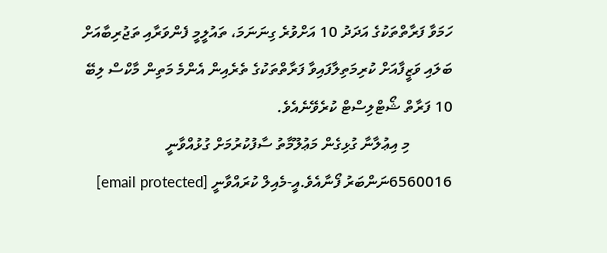ހަމަވާ ފަރާތްތަކުގެ އަދަދު 10 އަށްވުރެ ގިނަނަމަ، ތައުލީމީ ފެންވަރާއި ތަޖުރިބާއަށް ބަލައި ވަޒީފާއަށް ކުރިމަތިލާފައިވާ ފަރާތްތަކުގެ ތެރެއިން އެންމެ މަތިން މާކްސް ލިބޭ 10 ފަރާތް ޝޯޓްލިސްޓް ކުރެވޭނެއެވެ.
           މި އިޢުލާނާ ގުޅިގެން މަޢުލޫމާތު ސާފުކުރުމަށް ގުޅުއްވާނީ 6560016ނަންބަރު ފޯނާއެވެ.އީ-މެއިލް ކުރައްވާނީ [email protected]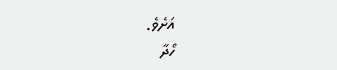އަށެވެ.
ހޯދާ